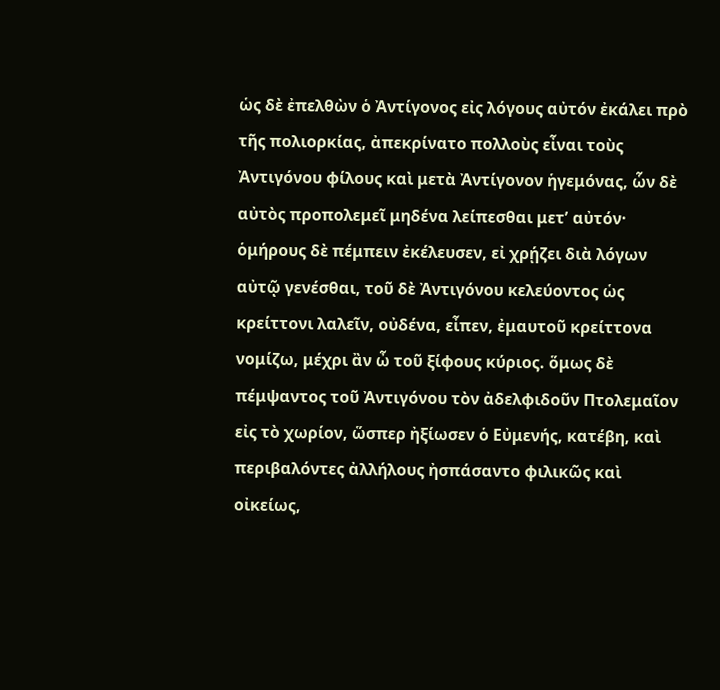ὡς δὲ ἐπελθὼν ὁ Ἀντίγονος εἰς λόγους αὐτόν ἐκάλει πρὸ τῆς πολιορκίας, ἀπεκρίνατο πολλοὺς εἶναι τοὺς Ἀντιγόνου φίλους καὶ μετὰ Ἀντίγονον ἡγεμόνας, ὧν δὲ αὐτὸς προπολεμεῖ μηδένα λείπεσθαι μετʼ αὐτόν· ὁμήρους δὲ πέμπειν ἐκέλευσεν, εἰ χρῄζει διὰ λόγων αὐτῷ γενέσθαι, τοῦ δὲ Ἀντιγόνου κελεύοντος ὡς κρείττονι λαλεῖν, οὐδένα, εἶπεν, ἐμαυτοῦ κρείττονα νομίζω, μέχρι ἂν ὦ τοῦ ξίφους κύριος. ὅμως δὲ πέμψαντος τοῦ Ἀντιγόνου τὸν ἀδελφιδοῦν Πτολεμαῖον εἰς τὸ χωρίον, ὥσπερ ἠξίωσεν ὁ Εὐμενής, κατέβη, καὶ περιβαλόντες ἀλλήλους ἠσπάσαντο φιλικῶς καὶ οἰκείως,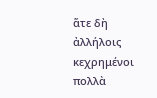ἅτε δὴ ἀλλήλοις κεχρημένοι πολλὰ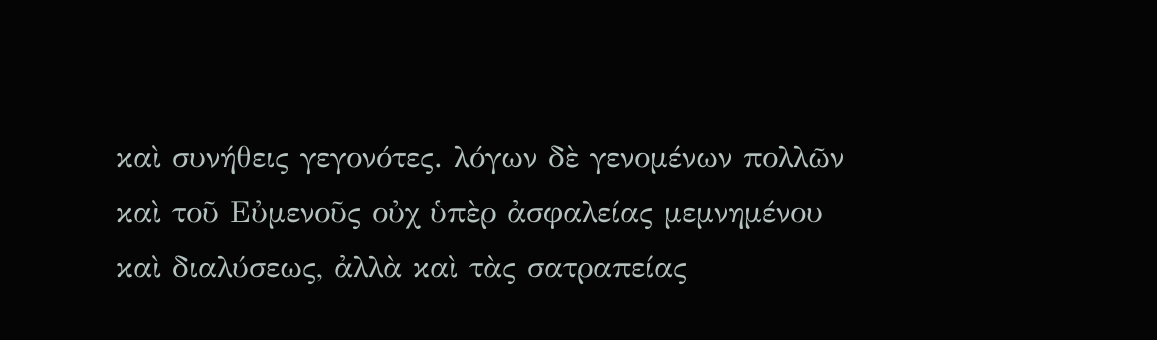καὶ συνήθεις γεγονότες. λόγων δὲ γενομένων πολλῶν καὶ τοῦ Εὐμενοῦς οὐχ ὑπὲρ ἀσφαλείας μεμνημένου καὶ διαλύσεως, ἀλλὰ καὶ τὰς σατραπείας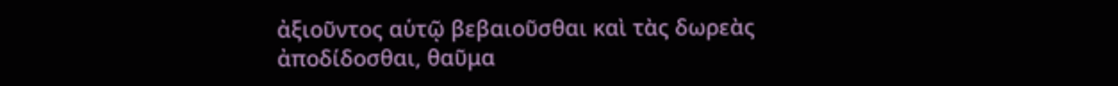ἀξιοῦντος αὑτῷ βεβαιοῦσθαι καὶ τὰς δωρεὰς ἀποδίδοσθαι, θαῦμα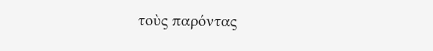τοὺς παρόντας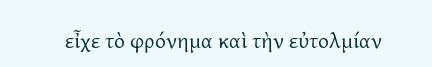εἶχε τὸ φρόνημα καὶ τὴν εὐτολμίαν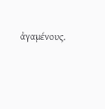ἀγαμένους.